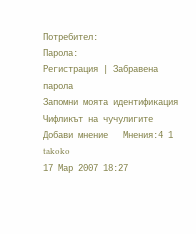Потребител:
Парола:
Регистрация | Забравена парола
Запомни моята идентификация
Чифликът на чучулигите
Добави мнение   Мнения:4 1
takoko
17 Мар 2007 18:27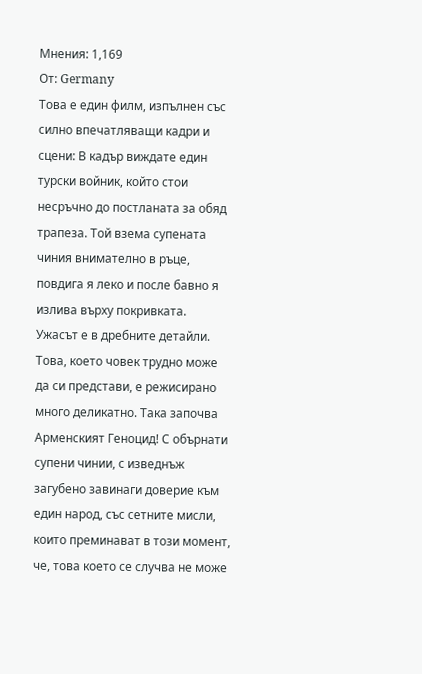Мнения: 1,169
От: Germany
Това е един филм, изпълнен със силно впечатляващи кадри и сцени: В кадър виждате един турски войник, който стои несръчно до постланата за обяд трапеза. Той взема супената чиния внимателно в ръце, повдига я леко и после бавно я излива върху покривката.
Ужасът е в дребните детайли. Това, което човек трудно може да си представи, е режисирано много деликатно. Така започва Арменският Геноцид! С обърнати супени чинии, с изведнъж загубено завинаги доверие към един народ, със сетните мисли, които преминават в този момент, че, това което се случва не може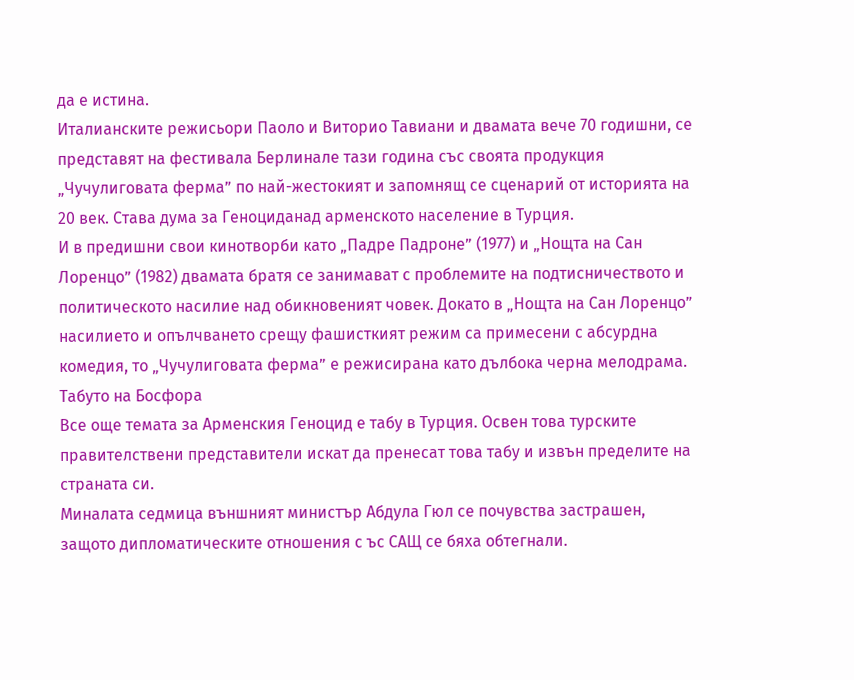да е истина.
Италианските режисьори Паоло и Виторио Тавиани и двамата вече 70 годишни, се представят на фестивала Берлинале тази година със своята продукция „Чучулиговата ферма” по най-жестокият и запомнящ се сценарий от историята на 20 век. Става дума за Геноциданад арменското население в Турция.
И в предишни свои кинотворби като „Падре Падроне” (1977) и „Нощта на Сан Лоренцо” (1982) двамата братя се занимават с проблемите на подтисничеството и политическото насилие над обикновеният човек. Докато в „Нощта на Сан Лоренцо” насилието и опълчването срещу фашисткият режим са примесени с абсурдна комедия, то „Чучулиговата ферма” е режисирана като дълбока черна мелодрама.
Табуто на Босфора
Все още темата за Арменския Геноцид е табу в Турция. Освен това турските правителствени представители искат да пренесат това табу и извън пределите на страната си.
Миналата седмица външният министър Абдула Гюл се почувства застрашен, защото дипломатическите отношения с ъс САЩ се бяха обтегнали.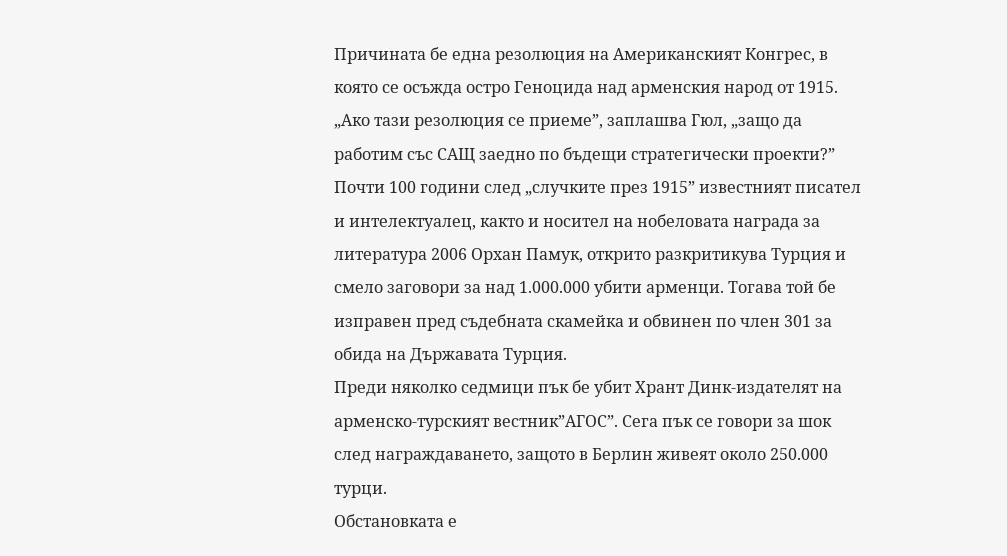Причината бе една резолюция на Американският Конгрес, в която се осъжда остро Геноцида над арменския народ от 1915. „Ако тази резолюция се приеме”, заплашва Гюл, „защо да работим със САЩ заедно по бъдещи стратегически проекти?”
Почти 100 години след „случките през 1915” известният писател и интелектуалец, както и носител на нобеловата награда за литература 2006 Орхан Памук, открито разкритикува Турция и смело заговори за над 1.000.000 убити арменци. Тогава той бе изправен пред съдебната скамейка и обвинен по член 301 за обида на Държавата Турция.
Преди няколко седмици пък бе убит Хрант Динк-издателят на арменско-турският вестник”АГОС”. Сега пък се говори за шок след награждаването, защото в Берлин живеят около 250.000 турци.
Обстановката е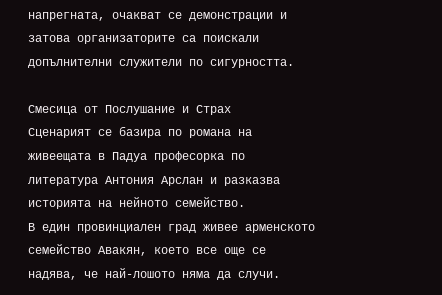напрегната, очакват се демонстрации и затова организаторите са поискали допълнителни служители по сигурността.

Смесица от Послушание и Страх
Сценарият се базира по романа на живеещата в Падуа професорка по литература Антония Арслан и разказва историята на нейното семейство.
В един провинциален град живее арменското семейство Авакян, което все още се надява, че най-лошото няма да случи.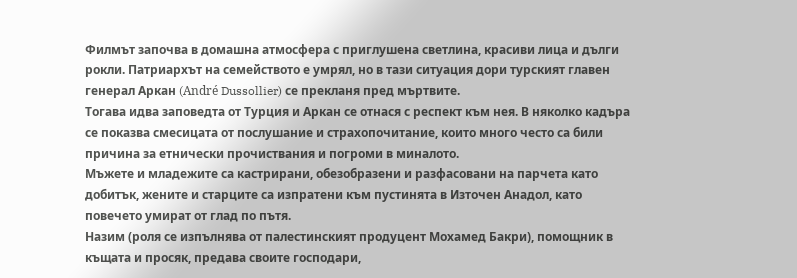Филмът започва в домашна атмосфера с приглушена светлина, красиви лица и дълги рокли. Патриархът на семейството е умрял, но в тази ситуация дори турският главен генерал Аркан (André Dussollier) се прекланя пред мъртвите.
Тогава идва заповедта от Турция и Аркан се отнася с респект към нея. В няколко кадъра се показва смесицата от послушание и страхопочитание, които много често са били причина за етнически прочиствания и погроми в миналото.
Мъжете и младежите са кастрирани, обезобразени и разфасовани на парчета като добитък, жените и старците са изпратени към пустинята в Източен Анадол, като повечето умират от глад по пътя.
Назим (роля се изпълнява от палестинският продуцент Мохамед Бакри), помощник в къщата и просяк, предава своите господари,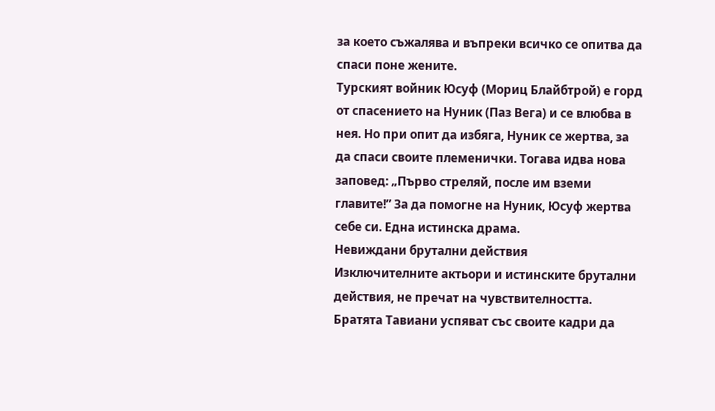за което съжалява и въпреки всичко се опитва да спаси поне жените.
Турският войник Юсуф (Мориц Блайбтрой) е горд от спасението на Нуник (Паз Вега) и се влюбва в нея. Но при опит да избяга, Нуник се жертва, за да спаси своите племенички. Тогава идва нова заповед: „Първо стреляй, после им вземи главите!” За да помогне на Нуник, Юсуф жертва себе си. Една истинска драма.
Невиждани брутални действия
Изключителните актьори и истинските брутални действия, не пречат на чувствителността.
Братята Тавиани успяват със своите кадри да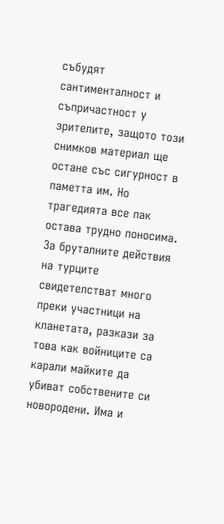събудят сантименталност и съпричастност у зрителите, защото този снимков материал ще остане със сигурност в паметта им. Но трагедията все пак остава трудно поносима.
За бруталните действия на турците свидетелстват много преки участници на кланетата, разкази за това как войниците са карали майките да убиват собствените си новородени. Има и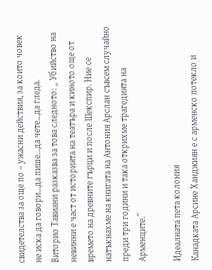свидетелства за още по – ужасни действия, за които човек не иска да говори...да пише…да чете…да гледа.
Виторио Тавиани разказва за това следното: „ Убийство на невинни е част от историята на театъра и киното още от времето на древните гърци и после Шекспир. Ние се натъкнахме на книгата на Антония Арслан съвсем случайно преди три години и така открихме трагедията на Арменците.”

Идеалната пета колония
Канадката Арсине Ханджиян е с арменско потекло и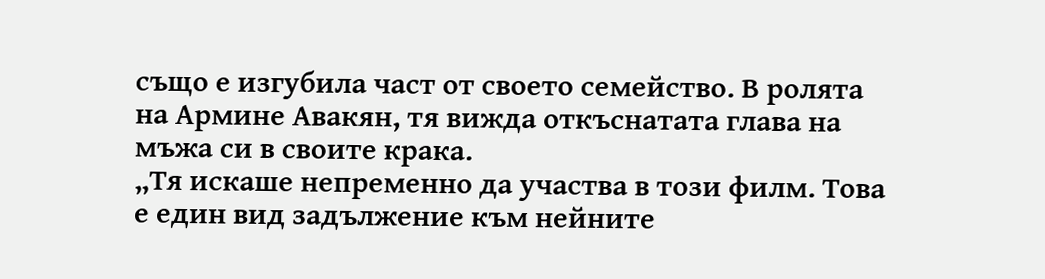също е изгубила част от своето семейство. В ролята на Армине Авакян, тя вижда откъснатата глава на мъжа си в своите крака.
„Тя искаше непременно да участва в този филм. Това е един вид задължение към нейните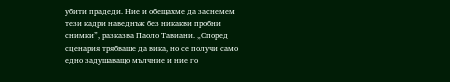убити прадеди. Ние и обещахме да заснемем тези кадри наведнъж без никакви пробни снимки”, разказва Паоло Тавиани. „Според сценария трябваше да вика, но се получи само едно задушаващо мълчние и ние го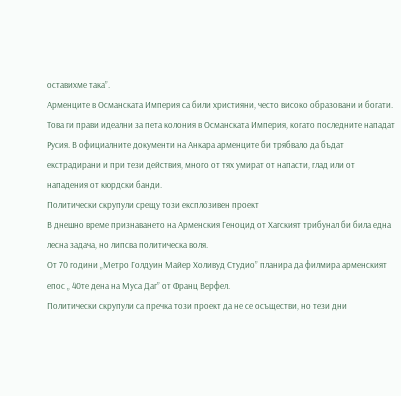оставихме така”.
Арменците в Османската Империя са били християни, често високо образовани и богати. Това ги прави идеални за пета колония в Османската Империя, когато последните нападат Русия. В официалните документи на Анкара арменците би трябвало да бъдат екстрадирани и при тези действия, много от тях умират от напасти, глад или от нападения от кюрдски банди.
Политичeски скрупули срещу този експлозивен проект
В днешно време признаването на Арменския Геноцид от Хагският трибунал би била една лесна задача, но липсва политическа воля.
От 70 години „Метро Голдуин Майер Холивуд Студио” планира да филмира арменският епос „ 40те дена на Муса Даг” от Франц Верфел.
Политически скрупули са пречка този проект да не се осъществи, но тези дни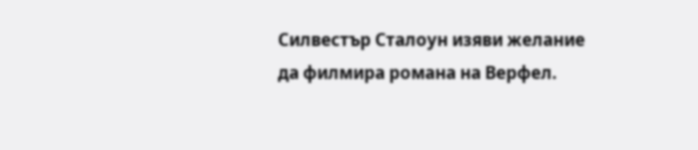Силвестър Сталоун изяви желание да филмира романа на Верфел.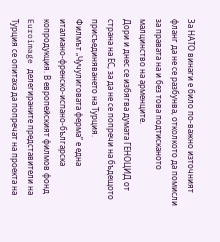За НАТО винаги е било по-важно източният фланг да не се разбунва, отколкото да помисли за правата на и без това подтисканото малцинство на арменците.
Дори и днес се избягва думата ГЕНОЦИД от страна на ЕС, за да не се попречи на бъдещото присъединяването на Турция.
Филмът „Чучулиговата ферма” е една италиано-френско-испано-българска копродукция. В европейският филмов фонд Euroimage делегираните представители на Турция се опитаха да попречат на проекта на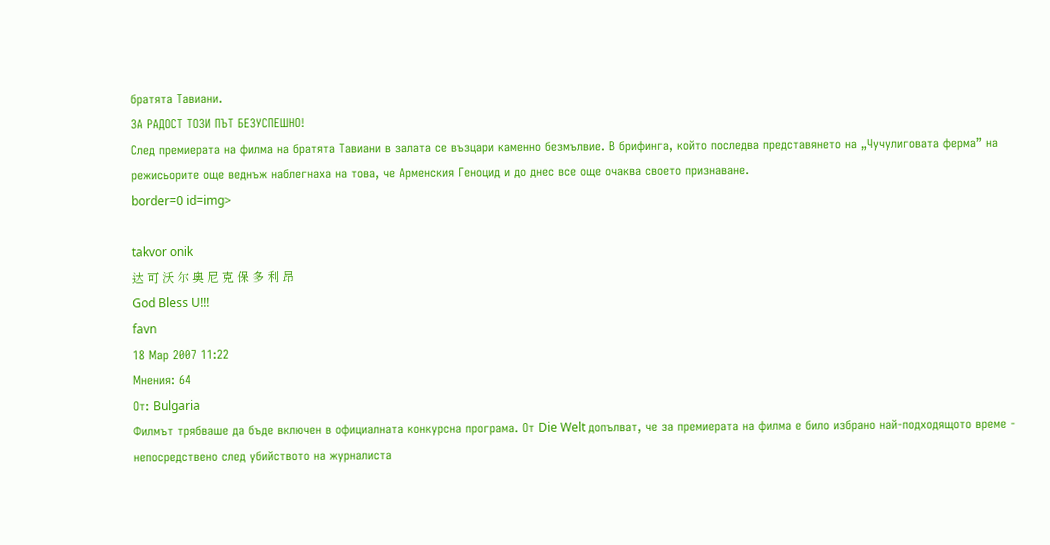братята Тавиани.
ЗА РАДОСТ ТОЗИ ПЪТ БЕЗУСПЕШНО!
След премиерата на филма на братята Тавиани в залата се възцари каменно безмълвие. В брифинга, който последва представянето на „Чучулиговата ферма” на режисьорите още веднъж наблегнаха на това, че Арменския Геноцид и до днес все още очаква своето признаване.
border=0 id=img>

takvor onik
达 可 沃 尔 奥 尼 克 保 多 利 昂
God Bless U!!!
favn
18 Мар 2007 11:22
Мнения: 64
От: Bulgaria
Филмът трябваше да бъде включен в официалната конкурсна програма. От Die Welt допълват, че за премиерата на филма е било избрано най-подходящото време - непосредствено след убийството на журналиста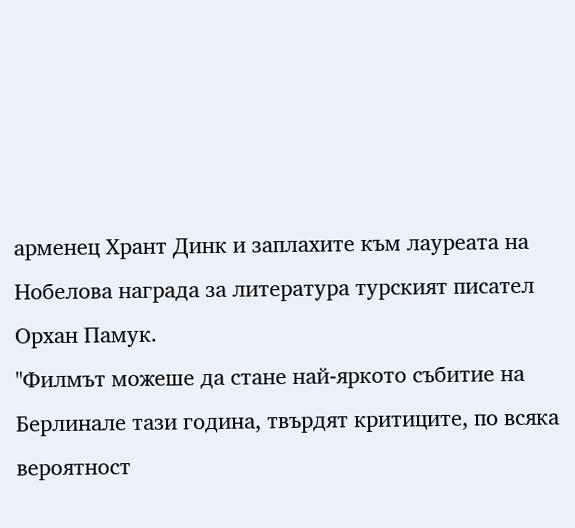арменец Хрант Динк и заплахите към лауреата на Нобелова награда за литература турският писател Орхан Памук.
"Филмът можеше да стане най-яркото събитие на Берлинале тази година, твърдят критиците, по всяка вероятност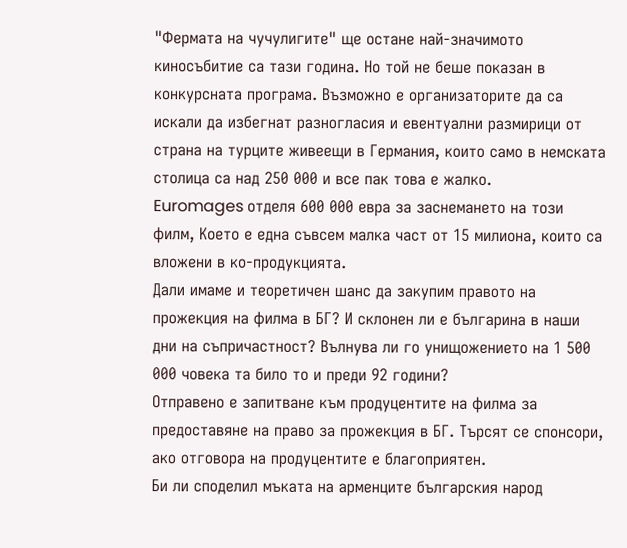"Фермата на чучулигите" ще остане най-значимото киносъбитие са тази година. Но той не беше показан в конкурсната програма. Възможно е организаторите да са искали да избегнат разногласия и евентуални размирици от страна на турците живеещи в Германия, които само в немската столица са над 250 000 и все пак това е жалко.
Euromages отделя 600 000 евра за заснемането на този филм, Което е една съвсем малка част от 15 милиона, които са вложени в ко-продукцията.
Дали имаме и теоретичен шанс да закупим правото на прожекция на филма в БГ? И склонен ли е българина в наши дни на съпричастност? Вълнува ли го унищожението на 1 500 000 човека та било то и преди 92 години?
Отправено е запитване към продуцентите на филма за предоставяне на право за прожекция в БГ. Търсят се спонсори, ако отговора на продуцентите е благоприятен.
Би ли споделил мъката на арменците българския народ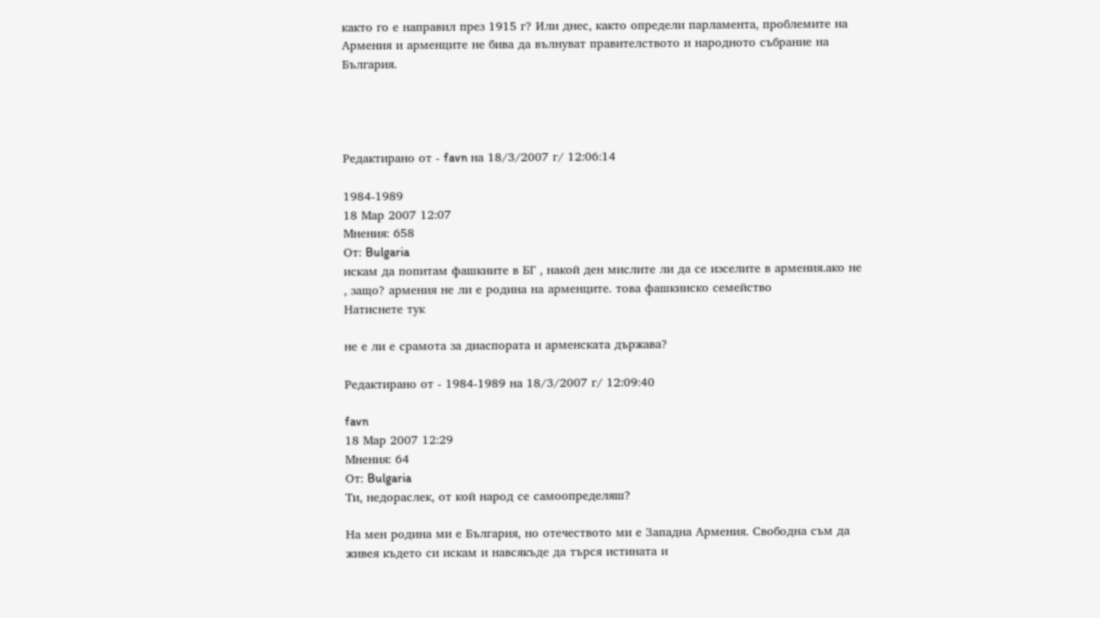както го е направил през 1915 г? Или днес, както определи парламента, проблемите на Армения и арменците не бива да вълнуват правителството и народното събрание на България.




Редактирано от - favn на 18/3/2007 г/ 12:06:14

1984-1989
18 Мар 2007 12:07
Мнения: 658
От: Bulgaria
искам да попитам фашкиите в БГ , накой ден мислите ли да се изселите в армения.ако не , защо? армения не ли е родина на арменците. това фашкииско семейство
Натиснете тук

не е ли е срамота за диаспората и арменската държава?

Редактирано от - 1984-1989 на 18/3/2007 г/ 12:09:40

favn
18 Мар 2007 12:29
Мнения: 64
От: Bulgaria
Ти, недораслек, от кой народ се самоопределяш?

На мен родина ми е България, но отечеството ми е Западна Армения. Свободна съм да живея където си искам и навсякъде да търся истината и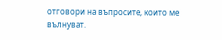отговори на въпросите, които ме вълнуват.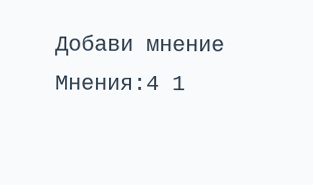Добави мнение   Мнения:4 1